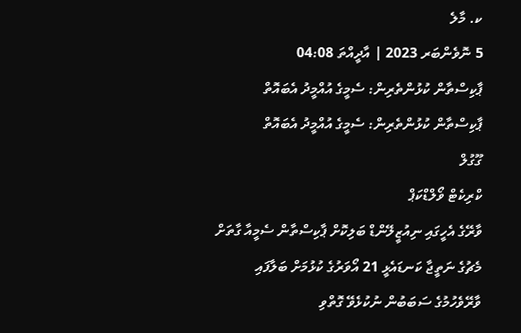ކ. މާލެ
5 ނޮވެންބަރ 2023 | އާދީއްތަ 04:08
ޕާކިސްތާން ކުޅުންތެރިން: ސެމީގެ އުއްމީދު އެބައޮތް
ޕާކިސްތާން ކުޅުންތެރިން: ސެމީގެ އުއްމީދު އެބައޮތް
ގޫގުލް
ކްރިކެޓް ވޯލްޑްކަޕް
ވާރޭގެ އެހީގައި ނިއުޒީލޭންޑް ބަލިކޮށް ޕާކިސްތާން ސެމީއާ ގާތަށް
މެޗުގެ ނަތީޖާ ކަނޑައެޅީ 21 އޯވަރުގެ ކުޅުމަށް ބަލާފައި
ވާރޭވެހުމުގެ ސަބަބުން ނުކުޅެވޭ ގޮތްވި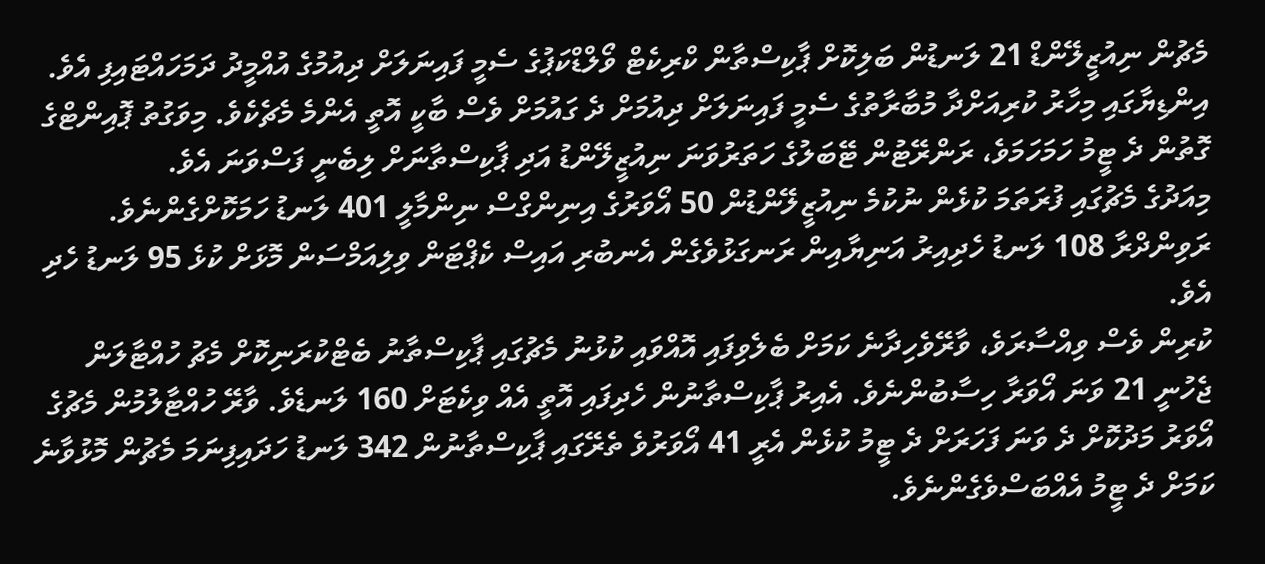މެޗުން ނިއުޒީލޭންޑް 21 ލަނޑުން ބަލިކޮށް ޕާކިސްތާން ކްރިކެޓް ވޯލްޑްކަޕުގެ ސެމީ ފައިނަލަށް ދިއުމުގެ އުއްމީދު ދަމަހައްޓައިފި އެވެ.
އިންޑިޔާގައި މިހާރު ކުރިއަށްދާ މުބާރާތުގެ ސެމީ ފައިނަލަށް ދިއުމަށް ދެ ގައުމަށް ވެސް ބާކީ އޮތީ އެންމެ މެޗެކެވެ. މިވަގުތު ޕޮއިންޓްގެ ގޮތުން ދެ ޓީމު ހަމަހަމަވެ، ރަންރޭޓުން ޓޭބަލުގެ ހަތަރުވަނަ ނިއުޒީލޭންޑު އަދި ޕާކިސްތާނަށް ލިބެނީ ފަސްވަނަ އެވެ.
މިއަދުގެ މެޗުގައި ފުރަތަމަ ކުޅެން ނުކުމެ ނިއުޒީލޭންޑުން 50 އޯވަރުގެ އިނިންގްސް ނިންމާލީ 401 ލަނޑު ހަމަކޮށްގެންނެވެ. ރަވިންދްރާ 108 ލަނޑު ހެދިއިރު އަނިޔާއިން ރަނގަޅުވެގެން އެނބުރި އައިސް ކެޕްޓަން ވިލިއަމްސަން މޮޅަށް ކުޅެ 95 ލަނޑު ހެދި އެވެ.
ކުރިން ވެސް ވިއްސާރަވެ، ވާރޭވެހިދާނެ ކަމަށް ބެލެވިފައި އޮއްވައި ކުޅުނު މެޗުގައި ޕާކިސްތާނު ބެޓްކުރަނިކޮށް މެޗު ހުއްޓާލަން ޖެހުނީ 21 ވަނަ އޯވަރާ ހިސާބުންނެވެ. އެއިރު ޕާކިސްތާނުން ހެދިފައި އޮތީ އެއް ވިކެޓަށް 160 ލަނޑެވެ. ވާރޭ ހުއްޓާލުމުން މެޗުގެ އޯވަރު މަދުކޮށް ދެ ވަނަ ފަހަރަށް ދެ ޓީމު ކުޅެން އެރީ 41 އޯވަރުވެ ތެރޭގައި ޕާކިސްތާނުން 342 ލަނޑު ހަދައިފިނަމަ މެޗުން މޮޅުވާނެ ކަމަށް ދެ ޓީމު އެއްބަސްވެގެންނެވެ.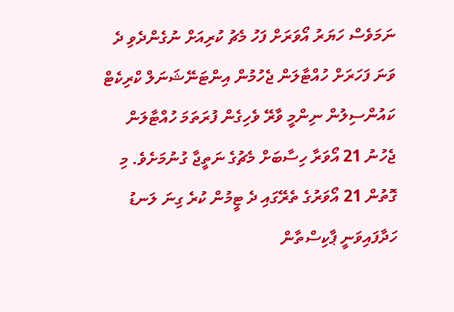ނަމަވެސް ހަޔަރު އޯވަރަށް ފަހު މެޗު ކުރިއަށް ނުގެންދެވި ދެ ވަނަ ފަހަރަށް ހުއްޓާލަން ޖެހުމުން އިންޓަނޭޝަނަލް ކްރިކެޓް ކައުންސިލުން ނިންމީ ވާރޭ ވެހިގެން ފުރަތަމަ ހުއްޓާލަން ޖެހުނު 21 އޯވަރާ ހިސާބަށް މެޗުގެ ނަތީޖާ ގުނުމަށެވެ. މި ގޮތުން 21 އޯވަރުގެ ތެރޭގައި ދެ ޓީމުން ކުރެ ގިނަ ލަނޑު ހަދާފައިވަނީ ޕާކިސްތާން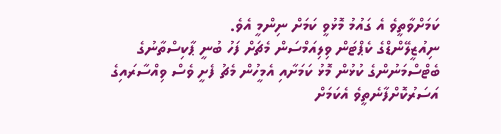ކަމަށްވާތީވެ އެ ގައުމު މޮޅުވީ ކަމަށް ނިންމީ އެވެ.
ނިއުޒީލޭންޑްގެ ކެޕްޓަން ވިލިއަމްސަން މެޗަށް ފަހު ބުނީ ޕާކިސްތާނުގެ ބެޓްސްމަނުންގެ ކުޅުން މޮޅު ކަމަށާއި އެމީހުން މެޗު ފެށީ ވެސް ވިއްސާރައިގެ އަސަރުކޮށްފާނެތީވެ އެކަމަށް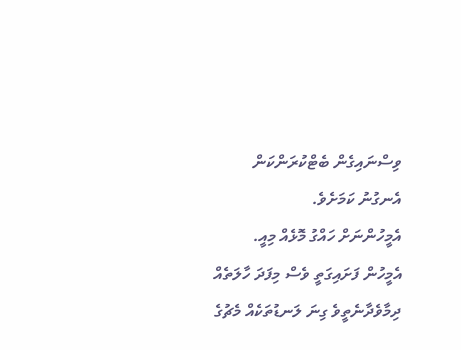ވިސްނައިގެން ބެޓްކުރަންކަން އެނގުނު ކަމަށެވެ.
އެމީހުންނަށް ހައްގު މޮޅެއް މިއީ. އެމީހުން ފަށައިގަތީ ވެސް މިފަދަ ހާލަތެއް ދިމާވެދާނެތީވެ ގިނަ ލަނޑުތަކެއް މެޗުގެ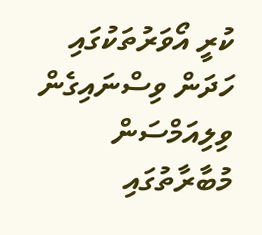ކުރީ އޯވަރުތަކުގައި ހަދަން ވިސްނައިގެން
ވިލިއަމްސަން
މުބާރާތުގައި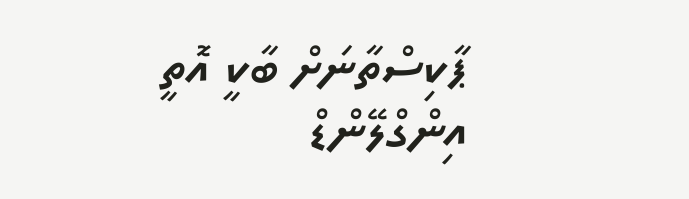ޕާކިސްތާނަށް ބާކީ އޮތީ އިންގްލޭންޑް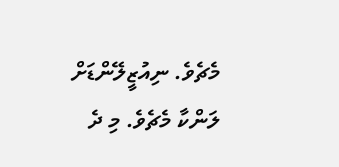މެޗެވެ. ނިއުޒީލޭންޑަށް ލަންކާ މެޗެވެ. މި ދެ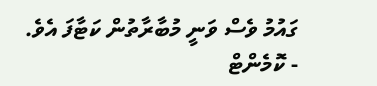ގައުމު ވެސް ވަނީ މުބާރާތުން ކަޓާފަ އެވެ.
- ކޮމެންޓް